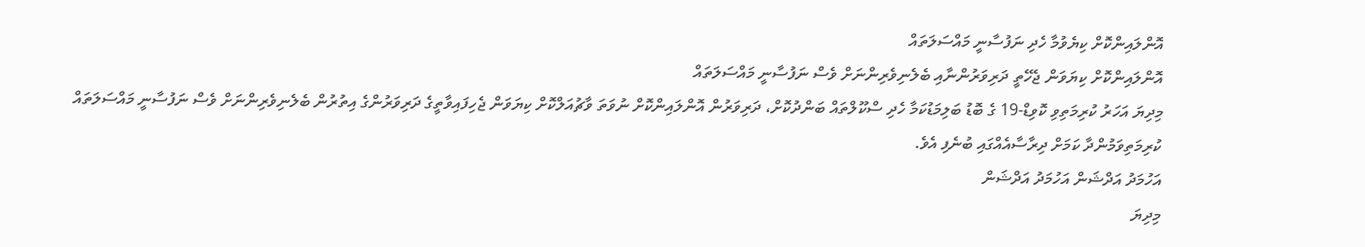އޮންލައިންކޮށް ކިޔެވުމާ ހެދި ނަފުސާނީ މައްސަލަތައް
އޮންލައިންކޮށް ކިޔަވަން ޖެހޭތީ ދަރިވަރުންނާއި ބެލެނިވެރިންނަށް ވެސް ނަފުސާނީ މައްސަލަތައް
މިދިޔަ އަހަރު ކުރިމަތިވި ކޮވިޑް-19 ގެ ބޮޑު ބަލިމަޑުކަމާ ހެދި ސްކޫލްތައް ބަންދުކޮށް، ދަރިވަރުން އޮންލައިންކޮށް ނުވަތަ ވާޗުއަލްކޮށް ކިޔަވަން ޖެހިފައިވާތީގެ ދަރިވަރުންގެ އިތުރުން ބެލެނިވެރިންނަށް ވެސް ނަފުސާނީ މައްސަލަތައް ކުރިމަތިވަމުންދާ ކަމަށް ދިރާސާއެއްގައި ބުނެފި އެވެ.
އަހުމަދު އަދްޝަން އަހުމަދު އަދްޝަން
މިދިޔަ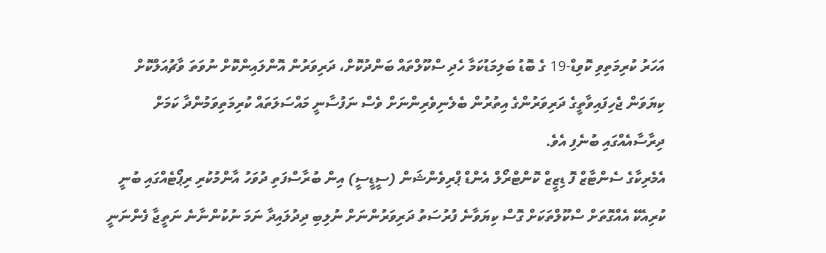އަހަރު ކުރިމަތިވި ކޮވިޑް-19 ގެ ބޮޑު ބަލިމަޑުކަމާ ހެދި ސްކޫލްތައް ބަންދުކޮށް، ދަރިވަރުން އޮންލައިންކޮށް ނުވަތަ ވާޗުއަލްކޮށް ކިޔަވަން ޖެހިފައިވާތީގެ ދަރިވަރުންގެ އިތުރުން ބެލެނިވެރިންނަށް ވެސް ނަފުސާނީ މައްސަލަތައް ކުރިމަތިވަމުންދާ ކަމަށް ދިރާސާއެއްގައި ބުނެފި އެވެ.
އެމެރިކާގެ ސެންޓާޒް ފޮ ޑިޒީޒް ކޮންޓްރޯލް އެންޑް ޕްރިވެންޝަން (ސީޑީސީ) އިން ބުރާސްފަތި ދުވަހު އާންމުކުރި ރިޕޯޓެއްގައި ބުނީ ކުރިއެކޭ އެއްގޮތަށް ސްކޫލްތަކަށް ގޮސް ކިޔަވާނެ ފުރުސަތު ދަރިވަރުންނަށް ނުލިބި ދިދުލައިދާ ނަމަ ނުކުންނާނެ ނަތީޖާ ފެންނަނީ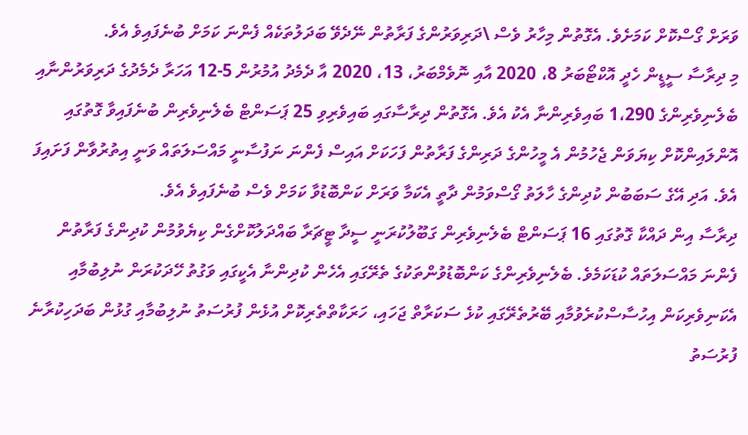ވަރަށް ގޯސްކޮށް ކަމަށެވެ. އެގޮތުން މިހާރު ވެސް \ދަރިވަރުންގެ ފަރާތުން ނޭދެވޭ ބަދަލުތަކެއް ފެންނަ ކަމަށް ބުނެފައިވެ އެވެ.
މި ދިރާސާ ސީޑީން ހެދީ އޮކްޓޯބަރު 8، 2020 އާއި ނޮވެމްބަރު، 13، 2020 އާ ދެމެދު އުމުރުން 5-12 އަހަރާ ދެމެދުގެ ދަރިވަރުންނާއި ބެލެނިވެރިންގެ 1،290 ބައިވެރިންނާ އެކު އެވެ. އެގޮތުން ދިރާސާގައި ބައިވެރިވި 25 ޕަސަންޓް ބެލެނިވެރިން ބުނެފައިވާ ގޮތުގައި އޮންލައިންކޮށް ކިޔަވަން ޖެހުމުން އެ މީހުންގެ ދަރިންގެ ފަރާތުން ފަހަކަށް އައިސް ފެންނަ ނަފުސާނީ މައްސަލަތައް ވަނީ އިތުރުވާން ފަށައިފަ އެވެ. އަދި އޭގެ ސަބަބުން ކުދިންގެ ހާލަތު ގޯސްވަމުން ދާތީ އެކަމާ ވަރަށް ކަންބޮޑުވާ ކަމަށް ވެސް ބުނެފައިވެ އެވެ.
ދިރާސާ އިން ދައްކާ ގޮތުގައި 16 ޕަސަންޓް ބެލެނިވެރިން ގަބޫލުކުރަނީ ސީދާ ޓީޗަރާ ބައްދަލުކޮށްގެން ކިޔެވުމުން ކުދިންގެ ފަރާތުން ފެންނަ މައްސަލަތައް ކުޑަކަމެވެ. ބެލެނިވެރިންގެ ކަންބޮޑުވުންތަކުގެ ތެރޭގައި އެހެން ކުދިންނާ އެކީގައި ވަގުތު ހޭދަކުރަން ނުލިބުމާއި އެކަނިވެރިކަން އިހުސާސްކުރެވުމާއި ބޭރުތެރޭގައި ކުޅެ ސަކަރާތް ޖަހައި، ހަރަކާތްތެރިކޮށް އުޅެން ފުރުސަތު ނުލިބުމާއި ގުޅުން ބަދަހިކުރާނެ ފުރުސަތު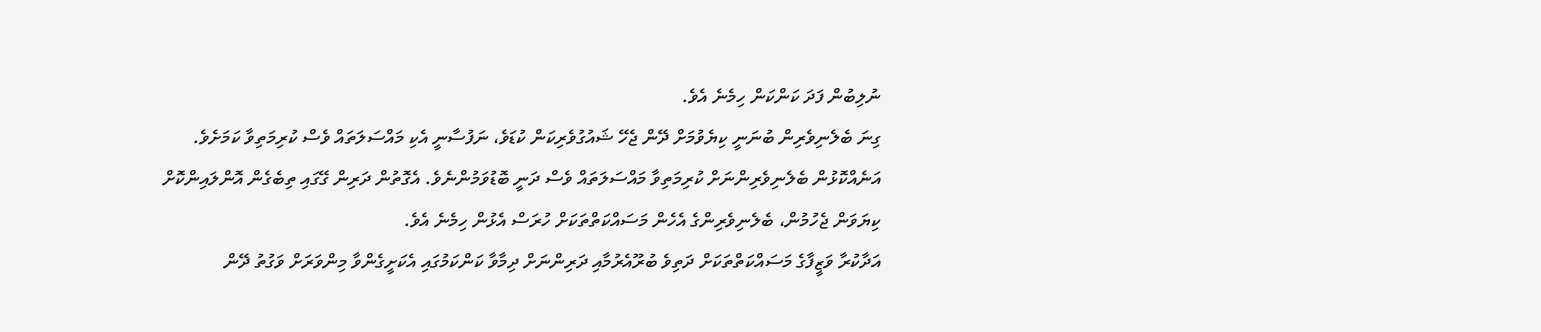ނުލިބުން ފަދަ ކަންކަން ހިމެނެ އެވެ.
ގިނަ ބެލެނިވެރިން ބުނަނީ ކިޔެވުމަށް ދޭން ޖެހޭ ޝައުގުވެރިކަން ކުޑަވެ، ނަފުސާނީ އެކި މައްސަލަތައް ވެސް ކުރިމަތިވާ ކަމަށެވެ.
އަނެއްކޮޅުން ބެލެނިވެރިންނަށް ކުރިމަތިވާ މައްސަލަތައް ވެސް ދަނީ ބޮޑުވަމުންނެވެ. އެގޮތުން ދަރިން ގޭގައި ތިބެގެން އޮންލައިންކޮށް ކިޔަވަން ޖެހުމުން، ބެލެނިވެރިންގެ އެހެން މަސައްކަތްތަކަށް ހުރަސް އެޅުން ހިމެނެ އެވެ.
އަދާކުރާ ވަޒީފާގެ މަސައްކަތްތަކަށް ދަތިވެ ބުރޫއެރުމާއި ދަރިންނަށް ދިމާވާ ކަންކަމުގައި އެކަށީގެންވާ މިންވަރަށް ވަގުތު ދޭން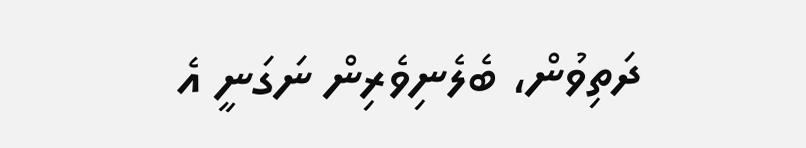ދަތިވުން، ބެލެނިވެރިން ނަގަނީ އެ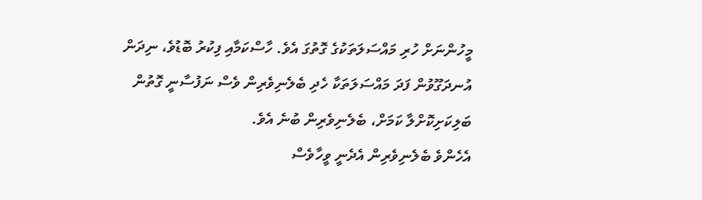މީހުންނަށް ހުރި މައްސަލަތަކުގެ ގޮތުގަ އެވެ. ހާސްކަމާއި ފިކުރު ބޮޑުވެ، ނިދަން އުނދަގޫވުން ފަދަ މައްސަލަތަކާ ހެދި ބެލެނިވެރިން ވެސް ނަފުސާނީ ގޮތުން ބަލިކަށިކޮށްލާ ކަމަށް، ބެލެނިވެރިން ބުނެ އެވެ.
އެހެންވެ ބެލެނިވެރިން އެދެނީ ވީހާވެސް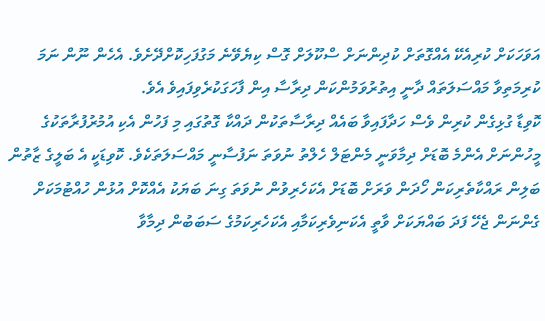އަވަހަކަށް ކުރިއެކޭ އެއްގޮތަށް ކުދިންނަށް ސްކޫލަށް ގޮސް ކިޔެވޭނެ މަގުފަހިކޮށްދޭށެވެ. އެހެން ނޫން ނަމަ ކުރިމަތިވާ މައްސަލަތައް ދާނީ އިތުރުވަމުންކަން ދިރާސާ އިން ފާހަގަކުރެވިފައިވެ އެވެ.
ކޮވިޑާ ގުޅިގެން ކުރިން ވެސް ހަދާފައިވާ ބައެއް ދިރާސާތަކުން ދައްކާ ގޮތުގައި މި ފަހުން އެކި އުމުރުފުރާތަކުގެ މީހުންނަށް އެންމެ ބޮޑަށް ދިމާވަނީ މެންޓަލް ހެލްތު ނުވަތަ ނަފުސާނީ މައްސަލަތަކެވެ. ކޮވިޑަކީ އެ ބަލީގެ ޒާތުން ބަލިން ރައްކާތެރިކަން ހޯދަން ވަރަށް ބޮޑަށް އެކަހެރިވުން ނުވަތަ ގިނަ ބަޔަކު އެއްކޮށް އުޅުން ހުއްޓުމަކަށް ގެންނަން ޖެހޭ ފަދަ ބައްޔަކަށް ވާތީ އެކަނިވެރިކަމާއި އެކަހެރިކަމުގެ ސަބަބުން ދިމާވާ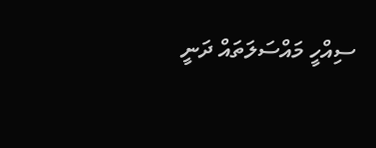ސިއްހީ މައްސަލަތައް ދަނީ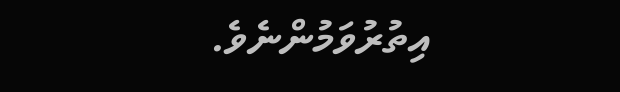އިތުރުވަމުންނެވެ.